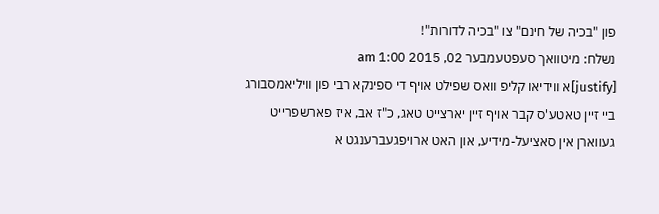פון "בכיה של חינם" צו "בכיה לדורות"!
נשלח: מיטוואך סעפטעמבער 02, 2015 1:00 am
[justify]א ווידיאו קליפ וואס שפילט אויף די ספינקא רבי פון וויליאמסבורג ביי זיין טאטע'ס קבר אויף זיין יארצייט טאג, כ"ז אב, איז פארשפרייט געווארן אין סאציעל-מידיע, און האט ארויפגעברענגט א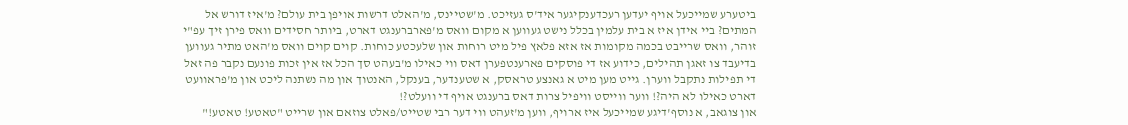ביטערע שמייכעל אויף יעדען רעכדענקיגער איד'ס געזיכט. מ'שטיינס, מ'האלט דרשות אויפן בית עולם? מ'איז דורש אל המתים? ביי אידן איז א בית עלמין בכלל נישט געווען א מקום וואס מ'פארברענגט דארט, ביותר חסידים וואס פירן זיך עפ"י זוהר, וואס שרייבט בכמה מקומות אז אזא פלאץ פיל מיט רוחות און שלעכטע כוחות. קוים קוים וואס מ'האט מתיר געווען בדיעבד צו זאגן תהילים, כידוע אז די פוסקים פארענטפערן דאס ווי כאילו מ'בעהט סך הכל אז אין זכות פונעם נקבר פה זאל די תפילות נתקבל ווערן. גייט מען מיט א גאנצע טראסק, א שטענדער, בענקל, האנטוך און מה נשתנה ליכט און מ'פראוועט דארט כאילו לא היה?! ווער ווייסט וויפיל צרות דאס ברענגט אויף די וועלט?!
און צוגאב, א נוסף'דיגע שמייכעל איז ארויף, ווען מ'זעהט ווי דער רבי שטייט/פאלט צוזאם און שרייט "טאטע! טאטע!"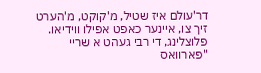דר'עולם איז שטיל, מ'קוקט, מ'הערט זיך צו, איינער כאפט אפילו ווידיאו. פלוצלינג, די רבי געהט א שריי "פארוואס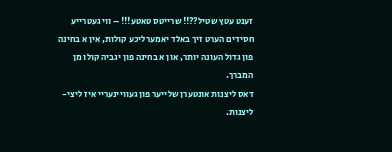זענט עטץ שטיל??!! שרייטס טאטע!!! – ווי געטרייע חסידים הערט זיך באלד יאמערליכע קולות, אין א בחינה פון גדול העונה יותר, און א בחינה פון יגביה קולו מן המברך.
דאס ליצנות אונטערן שלייער פון געוויינעריי איז ליצי-ליצנות.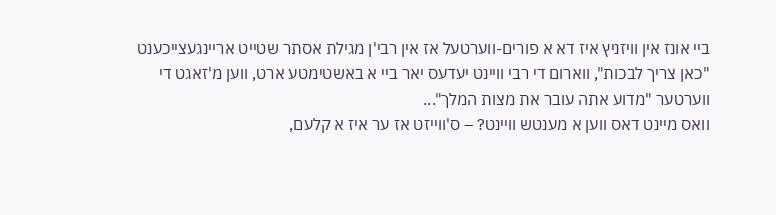ביי אונז אין וויזניץ איז דא א פורים-ווערטעל אז אין רבי'ן מגילת אסתר שטייט אריינגעצייכענט "כאן צריך לבכות", ווארום די רבי וויינט יעדעס יאר ביי א באשטימטע ארט, ווען מ'זאגט די ווערטער "מדוע אתה עובר את מצות המלך"...
וואס מיינט דאס ווען א מענטש וויינט? – ס'ווייזט אז ער איז א קלעם,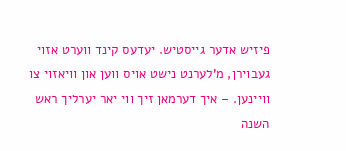פיזיש אדער גייסטיש. יעדעס קינד ווערט אזוי געבוירן, מ'לערנט נישט אויס ווען און וויאזוי צו וויינען. – איך דערמאן זיך ווי יאר יערליך ראש השנה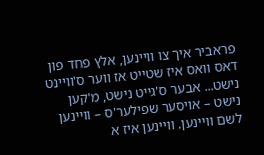פראביר איך צו וויינען, אלץ פחד פון דאס וואס איז שטייט אז ווער ס'וויינט נישט... אבער ס'גייט נישט, מ'קען נישט – אויסער שפילער'ס – וויינען לשם וויינען. וויינען איז א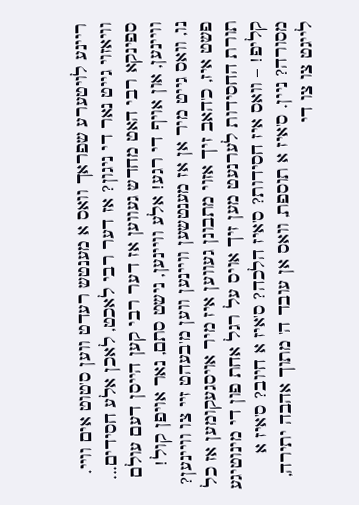ריינע לויטערע שפראך וואס א מענטש רעדט ווען ס'טוט אים וויי.
וויאזוי גייט נאר די ניגון? אז דער רבי לאכט, לאכן אלע חסידים... ספינקא רבי האט מחדש געווען אז דער רבי קען הייסן דעם עולם וויינען, און אויף די רגע! אלע וויינען, נישט סתם, נאר אויפן קול!
נו, וואס גייט מיר אן אז מענטשען וויינען ווען מ'בעהט זיי צו וויינען?
פשט איז, כ'האב זיך אזוי מתבונן געווען איז מיר אויסגעקומען אז כל תורת החסידות לערנעט מען זיך אויס על רגל אחת פון די מינוטיגע קליפ! – וואס איז חסידות? ס'איז הלכה? ס'איז א חיוב? ס'איז א מסורה? ניין. ס'איז א תוספת, וואס אן עובד ה' מתוך אהבה יתירה, לייגט צו צו די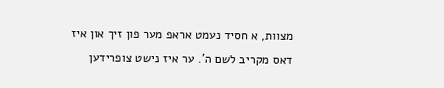מצוות, א חסיד נעמט אראפ מער פון זיך און איז דאס מקריב לשם ה'. ער איז נישט צופרידען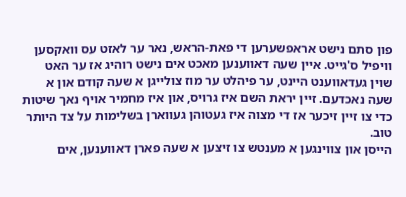פון סתם נישט אראפשערען די פאת-הראש, נאר ער לאזט עס וואקסען וויפיל ס'גייט. איין שעה דאווענען מאכט אים נישט רוהיג אז ער האט שוין געדאווענט היינט, ער פיהלט ער מוז צולייגן א שעה קודם און א שעה נאכדעם. זיין יראת השם איז גרויס, און איז מחמיר אויף נאך שיטות כדי צו זיין זיכער אז די מצוה איז געטוהן געווארן בשלימות על צד היותר טוב.
הייסן און צווינגען א מענטש צו זיצען א שעה פארן דאווענען, אים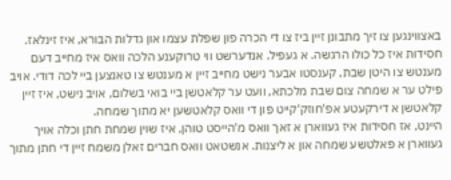באצווינגען צו זיך מתבונן זיין ביז צו די הכרה פון שפלת עצמו און גדלות הבורא, איז זינלאז. חסידות איז כל כולו הרגשה. א געפיל. אנדערשט ווי טרוקענע הלכה וואס איז מחייב דעם מענטש צו היטן שבת, קענסטו אבער נישט מחייב זיין א מענטש צו טאנצען ביי לכה דודי. אויב פילט ער א שמחה צום שבת מלכתא, וועט ער קלאטשן ביי בואי בשלום, אויב נישט, איז זיין קלאטשן א דירקעטע אפ'חוזק'קייט פון די וואס קלאטשען יא מתוך שמחה.
היינט, אז חסידות איז געווארן א זאך וואס מ'הייסט טוהן, איז שוין שמחת חתן וכלה אויך געווארן א פאלטשע שמחה און א ליצנות. אנשטאט וואס חברים זאלן משמח זיין די חתן מתוך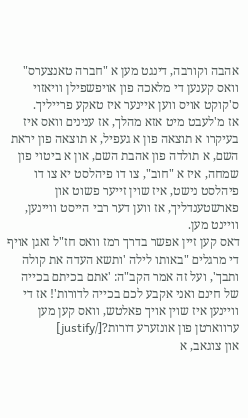אהבה וקורבה, דינגט מען א "חברה טאנצערס" וואס קענען די מלאכה פון אויפשפילן וויאזוי ס'קוקט אויס ווען איינער איז טאקע פרייליך.
אז מ'לעבט מיט אזא מהלך, אז ענינים וואס איז בעיקרו א תוצאה פון א געפיל, א תוצאה פון יראת השם, א תולדה פון אהבת השם, און א ביטוי פון שמחה, איז א "חוב", צו דו פיהלסט יא צו דו פיהלסט נישט, איז שוין זייער פשוט און פארשטענדליך, אז ווען דער רבי הייסט וויינען, וויינט מען.
דאס קען זיין אפשר בדרך רמז וואס חז"ל זאגן אויף די מרגלים "באותו לילה 'ותשא העדה את קולה ותבך', ועל זה אמר הקב"ה: 'אתם בכיתם בכייה של חינם ואני אקבע לכם בכייה לדורות'! אז די וויינען איז שוין אויך פאלטש, וואס קען מען ערווארטן פון אונזערע דורות?[/justify]
און צוגאב, א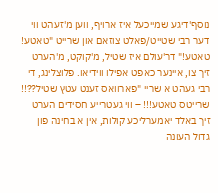נוסף'דיגע שמייכעל איז ארויף, ווען מ'זעהט ווי דער רבי שטייט/פאלט צוזאם און שרייט "טאטע! טאטע!" דר'עולם איז שטיל, מ'קוקט, מ'הערט זיך צו, איינער כאפט אפילו ווידיאו. פלוצלינג, די רבי געהט א שריי "פארוואס זענט עטץ שטיל??!! שרייטס טאטע!!! – ווי געטרייע חסידים הערט זיך באלד יאמערליכע קולות, אין א בחינה פון גדול העונה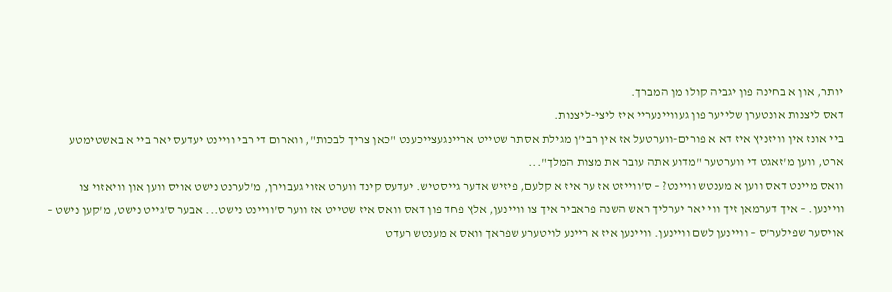יותר, און א בחינה פון יגביה קולו מן המברך.
דאס ליצנות אונטערן שלייער פון געוויינעריי איז ליצי-ליצנות.
ביי אונז אין וויזניץ איז דא א פורים-ווערטעל אז אין רבי'ן מגילת אסתר שטייט אריינגעצייכענט "כאן צריך לבכות", ווארום די רבי וויינט יעדעס יאר ביי א באשטימטע ארט, ווען מ'זאגט די ווערטער "מדוע אתה עובר את מצות המלך"...
וואס מיינט דאס ווען א מענטש וויינט? – ס'ווייזט אז ער איז א קלעם, פיזיש אדער גייסטיש. יעדעס קינד ווערט אזוי געבוירן, מ'לערנט נישט אויס ווען און וויאזוי צו וויינען. – איך דערמאן זיך ווי יאר יערליך ראש השנה פראביר איך צו וויינען, אלץ פחד פון דאס וואס איז שטייט אז ווער ס'וויינט נישט... אבער ס'גייט נישט, מ'קען נישט – אויסער שפילער'ס – וויינען לשם וויינען. וויינען איז א ריינע לויטערע שפראך וואס א מענטש רעדט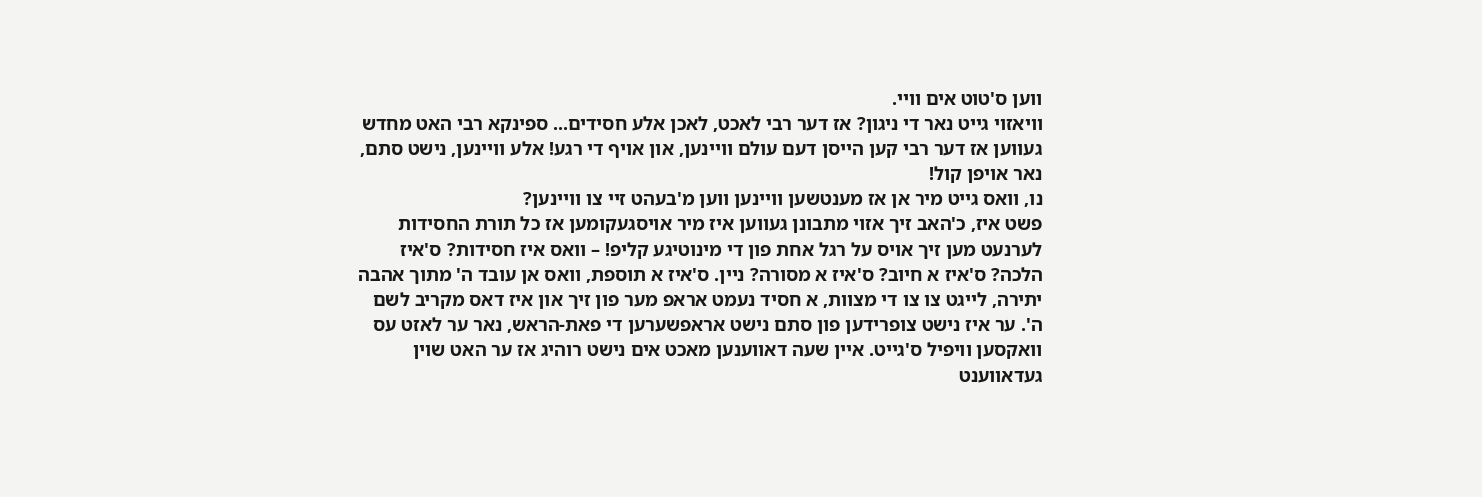ווען ס'טוט אים וויי.
וויאזוי גייט נאר די ניגון? אז דער רבי לאכט, לאכן אלע חסידים... ספינקא רבי האט מחדש געווען אז דער רבי קען הייסן דעם עולם וויינען, און אויף די רגע! אלע וויינען, נישט סתם, נאר אויפן קול!
נו, וואס גייט מיר אן אז מענטשען וויינען ווען מ'בעהט זיי צו וויינען?
פשט איז, כ'האב זיך אזוי מתבונן געווען איז מיר אויסגעקומען אז כל תורת החסידות לערנעט מען זיך אויס על רגל אחת פון די מינוטיגע קליפ! – וואס איז חסידות? ס'איז הלכה? ס'איז א חיוב? ס'איז א מסורה? ניין. ס'איז א תוספת, וואס אן עובד ה' מתוך אהבה יתירה, לייגט צו צו די מצוות, א חסיד נעמט אראפ מער פון זיך און איז דאס מקריב לשם ה'. ער איז נישט צופרידען פון סתם נישט אראפשערען די פאת-הראש, נאר ער לאזט עס וואקסען וויפיל ס'גייט. איין שעה דאווענען מאכט אים נישט רוהיג אז ער האט שוין געדאווענט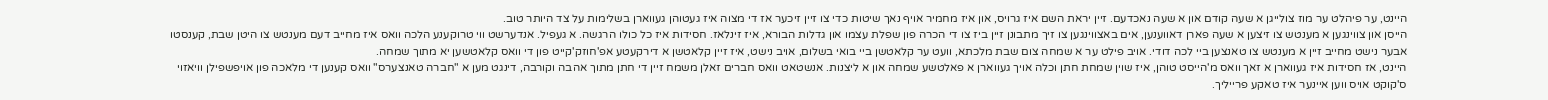היינט, ער פיהלט ער מוז צולייגן א שעה קודם און א שעה נאכדעם. זיין יראת השם איז גרויס, און איז מחמיר אויף נאך שיטות כדי צו זיין זיכער אז די מצוה איז געטוהן געווארן בשלימות על צד היותר טוב.
הייסן און צווינגען א מענטש צו זיצען א שעה פארן דאווענען, אים באצווינגען צו זיך מתבונן זיין ביז צו די הכרה פון שפלת עצמו און גדלות הבורא, איז זינלאז. חסידות איז כל כולו הרגשה. א געפיל. אנדערשט ווי טרוקענע הלכה וואס איז מחייב דעם מענטש צו היטן שבת, קענסטו אבער נישט מחייב זיין א מענטש צו טאנצען ביי לכה דודי. אויב פילט ער א שמחה צום שבת מלכתא, וועט ער קלאטשן ביי בואי בשלום, אויב נישט, איז זיין קלאטשן א דירקעטע אפ'חוזק'קייט פון די וואס קלאטשען יא מתוך שמחה.
היינט, אז חסידות איז געווארן א זאך וואס מ'הייסט טוהן, איז שוין שמחת חתן וכלה אויך געווארן א פאלטשע שמחה און א ליצנות. אנשטאט וואס חברים זאלן משמח זיין די חתן מתוך אהבה וקורבה, דינגט מען א "חברה טאנצערס" וואס קענען די מלאכה פון אויפשפילן וויאזוי ס'קוקט אויס ווען איינער איז טאקע פרייליך.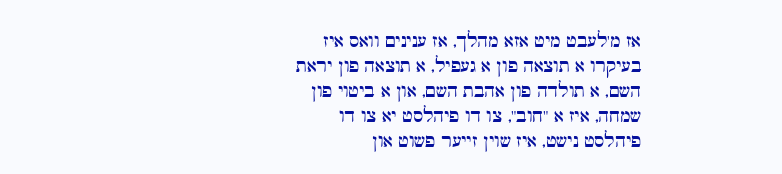אז מ'לעבט מיט אזא מהלך, אז ענינים וואס איז בעיקרו א תוצאה פון א געפיל, א תוצאה פון יראת השם, א תולדה פון אהבת השם, און א ביטוי פון שמחה, איז א "חוב", צו דו פיהלסט יא צו דו פיהלסט נישט, איז שוין זייער פשוט און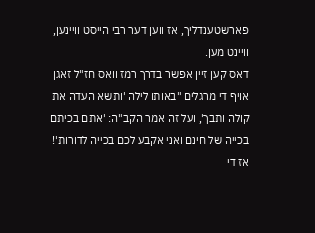פארשטענדליך, אז ווען דער רבי הייסט וויינען, וויינט מען.
דאס קען זיין אפשר בדרך רמז וואס חז"ל זאגן אויף די מרגלים "באותו לילה 'ותשא העדה את קולה ותבך', ועל זה אמר הקב"ה: 'אתם בכיתם בכייה של חינם ואני אקבע לכם בכייה לדורות'! אז די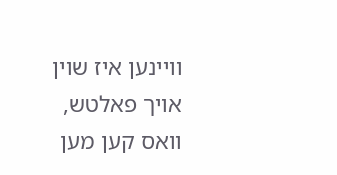וויינען איז שוין אויך פאלטש, וואס קען מען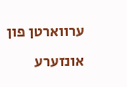ערווארטן פון אונזערע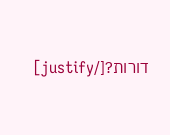דורות?[/justify]